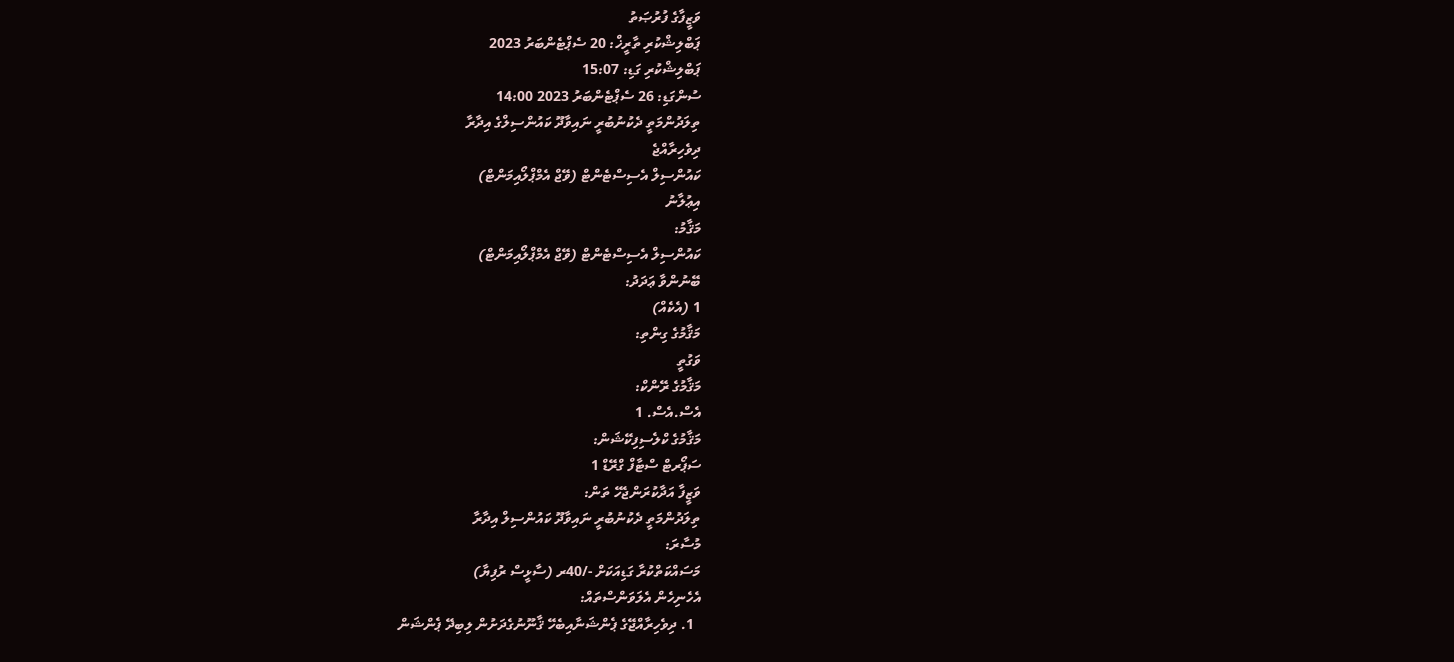ވަޒީފާގެ ފުރުޞަތު
ޕަބްލިޝްކުރި ތާރީޚް: 20 ސެޕްޓެންބަރު 2023
ޕަބްލިޝްކުރި ގަޑި: 15:07
ސުންގަޑި: 26 ސެޕްޓެންބަރު 2023 14:00
ތިލަދުންމަތީ ދެކުނުބުރީ ނައިވާދޫ ކައުންސިލްގެ އިދާރާ
ދިވެހިރާއްޖެ
ކައުންސިލް އެސިސްޓެންޓް (ވޭޖް އެމްޕްލޯއިމަންޓް)
އިޢުލާނު
މަޤާމު:
ކައުންސިލް އެސިސްޓެންޓް (ވޭޖް އެމްޕްލޯއިމަންޓް)
ބޭނުންވާ ޢަދަދު:
1 (އެކެއް)
މަޤާމުގެ ގިންތި:
ވަގުތީ
މަޤާމުގެ ރޭންކް:
އެސް.އެސް. 1
މަޤާމުގެ ކްލެސިފިކޭޝަން:
ސަޕޯރޓް ސްޓާފް ގްރޭޑް 1
ވަޒީފާ އަދާކުރަންޖެހޭ ތަން:
ތިލަދުންމަތީ ދެކުނުބުރީ ނައިވާދޫ ކައުންސިލް އިދާރާ
މުސާރަ:
މަސައްކަތްކުރާ ގަޑިއަކަށް -/40ރ (ސާޅީސް ރުފިޔާ)
އެހެނިހެން އެލަވަންސްތައް:
  1. ދިވެހިރާއްޖޭގެ ޕެންޝަނާއިބެހޭ ޤާނޫނުގެދަށުން ލިބިދޭ ޕެންޝަން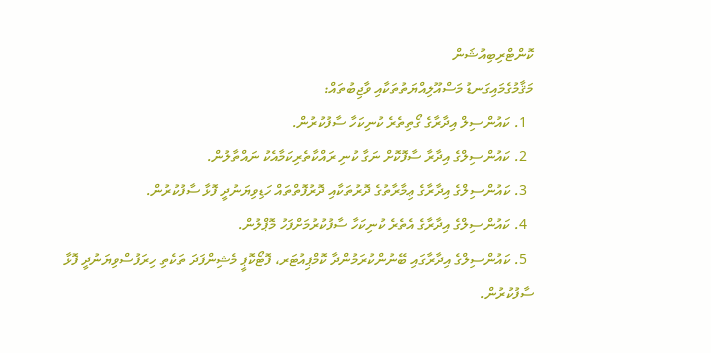ކޮންޓްރިބިއުޝަން
މަޤާމުގެމައިގަނޑު މަސްއޫލިއްޔަތުތަކާއި ވާޖިބުތައް:
  1. ކައުންސިލް އިދާރާގެ ގޯތިތެރެ ކުނިކަހާ ސާފުކުރުން.
  2. ކައުންސިލްގެ އިދާރާ ސާފޮކޮށް ނަގާ ކުނި ރައްކާތެރިކަމާއެކު ނައްތާލުން.
  3. ކައުންސިލްގެ އިދާރާގެ ޢިމާރާތުގެ ދޮރުތަކާއި ދޮރުފޮތްތައް ހަޑިވިޔަނުދީ ފޮޅާ ސާފުކުރުން.
  4. ކައުންސިލްގެ އިދާރާގެ އެތެރެ ކުނިކަހާ ސާފުކުރުމަށްފަހު މޮޕްލުން.
  5. ކައުންސިލްގެ އިދާރާގައި ބޭނުންކުރަމުންދާ ކޮމްޕިއުޓަރ، ފޮޓޯކޮޕީ މެޝިންފަދަ ތަކެތި ހިރަފުސްވިޔަނުދީ ފޮޅާ ސާފުކުރުން.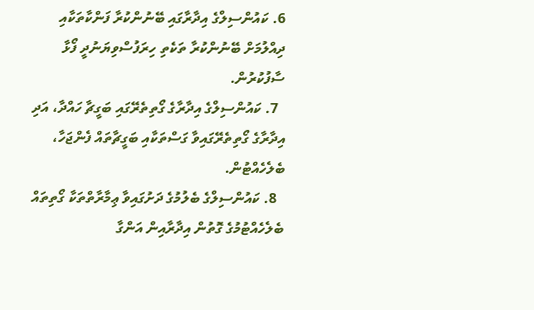6. ކައުންސިލްގެ އިދާރާގައި ބޭނުންކުރާ ފަންކާތަކާއި ދިއްލުމަށް ބޭނުންކުރާ ތަކެތި ހިރަފުސްވިޔަނުދީ ފޯޅާ ސާފުކުރުން.
  7. ކައުންސިލްގެ އިދާރާގެ ގޯތިތެރޭގައި ބަގީޗާ ހައްދާ، އަދި އިދާރާގެ ގޯތިތެރޭގައިވާ ގަސްތަކާއި ބަގީޗާތައް ފެންޖަހާ، ބެލެހެއްޓުން.
  8. ކައުންސިލްގެ ބެލުމުގެ ދަށުގައިވާ ޢިމާރާތްތަކާ ގޯތިތައް ބެލެހެއްޓުމުގެ ގޮތުން އިދާރާއިން އަންގާ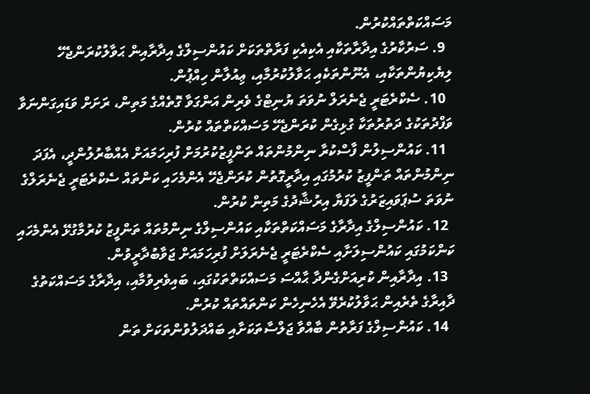މަސައްކަތްތައްކުރުން.
  9. ސަރުކާރުގެ އިދާރާތަކާއި އެކިއެކި ފަރާތްތަކަށް ކައުންސިލްގެ އިދާރާއިން ޙަވާލުކުރަންޖެހޭ ލިޔެކިޔުންތަކާއި، އެނޫންތަކެއި ޙަވާލުކުރުމާއި، ޢިއުލާން ހިއްޕުން.
  10. ސެކްރެޓަރީ ޖެނެރަލް ނުވަތަ ޔުނިޓްގެ ވެރިން އަންގަވާ ގޮތެއްގެ މަތިން، ރަށަށް ވަޑައިގަންނަވާ ވަފްދުތަކުގެ ދަތުރުތަކާ ގުޅިގެން ކުރަންޖެހޭ މަސައްކަތްތައް ކުރުން.
  11. ކައުންސިލުން ފާސްކުރާ ނިންމުންތައް ތަންފީޒުކުރުމަށް ފުރިހަމައަށް އެއްބާރުލުންދީ، އެފަދަ ނިންމުންތައް ތަންފީޒު ކުރުމުގައި އިދާރީގޮތުން ކުރަންޖެހޭ އެންމެހައި ކަންތައް ސެކްރެޓަރީ ޖެނެރަލްގެ ނުވަތަ ސުޕަވައިޒަރުގެ ލަފަޔާ އިރުޝާދުގެ މަތިން ކުރުން.
  12. ކައުންސިލްގެ އިދާރާގެ މަސައްކަތްތަކާއި ކައުންސިލްގެ ނިންމުތައް ތަންފީޒު ކުރުމާގުޅޭ އެންމެހައި ކަންކަމުގައި ކައުންސިލަށާއި ސެކްރެޓަރީ ޖެނެރަލަށް ފުރިހަމައަށް ޖަވާބުދާރީވުން.
  13. އިދާރާއިން ކުރިއަށްގެންދާ ޙާއްސަ މަސައްކަތްތަކުގައި، ބައިވެރިވުމާއި، އިދާރާގެ މަސައްކަތުގެ ދާއިރާގެ ތެރެއިން ޙަވާލުކުރެވޭ އެހެނިހެން ކަންތައްތައް ކުރުން.
  14. ކައުންސިލްގެ ފަރާތުން ބާއްވާ ޖަލްސާތަކަށާއި ބައްދަލުވުންތަކަށް ތަން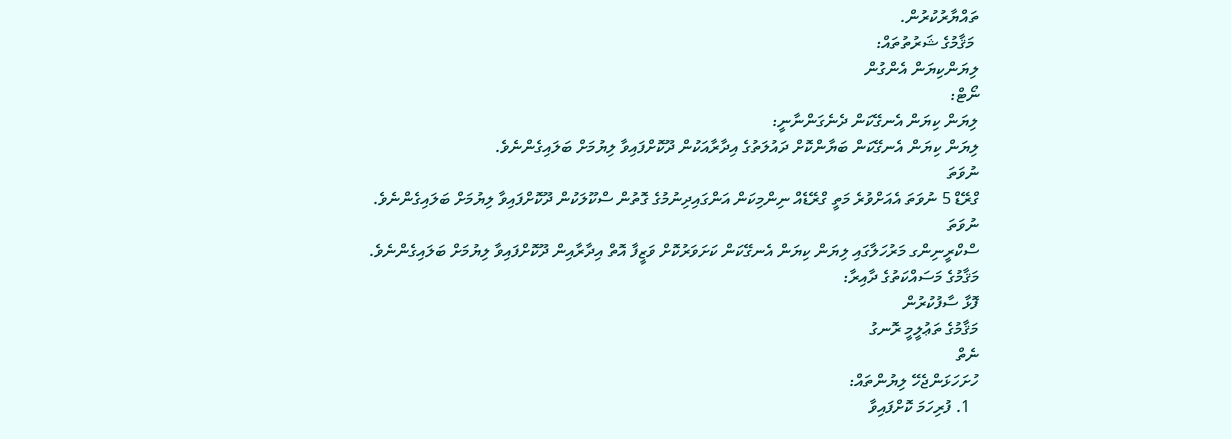ތައްޔާރުކުރުން.
 މަޤާމުގެ ޝަރުތުތައް:
ލިޔަންކިޔަން އެންގުން
ނޯޓް:
ލިޔަން ކިޔަން އެނގޭކަން ދެނެގަންނާނީ:
ލިޔަން ކިޔަން އެނގޭކަން ބަޔާންކޮށް ދައުލަތުގެ އިދާރާއަކުން ދޫކޮށްފައިވާ ލިޔުމަށް ބަލައިގެންނެވެ.
ނުވަތަ
ގްރޭޑް 5 ނުވަތަ އެއަށްވުރެ މަތީ ގްރޭޑެއް ނިންމިކަން އަންގައިދިނުމުގެ ގޮތުން ސްކޫލަކުން ދޫކޮށްފައިވާ ލިޔުމަށް ބަލައިގެންނެވެ.
ނުވަތަ
ސްކްރީނިންގ މަރުހަލާގައި ލިޔަން ކިޔަން އެނގޭކަން ކަށަވަރުކޮށް ވަޒީފާ އޮތް އިދާރާއިން ދޫކޮށްފައިވާ ލިޔުމަށް ބަލައިގެންނެވެ.
މަޤާމުގެ މަސައްކަތުގެ ދާއިރާ:
ފޮޅާ ސާފުކުރުން
މަޤާމުގެ ތަޢުލީމީ ރޮނގު
ނެތް
ހުށަހަޅަންޖެހޭ ލިޔުންތައް:
  1. ފުރިހަމަ ކޮށްފައިވާ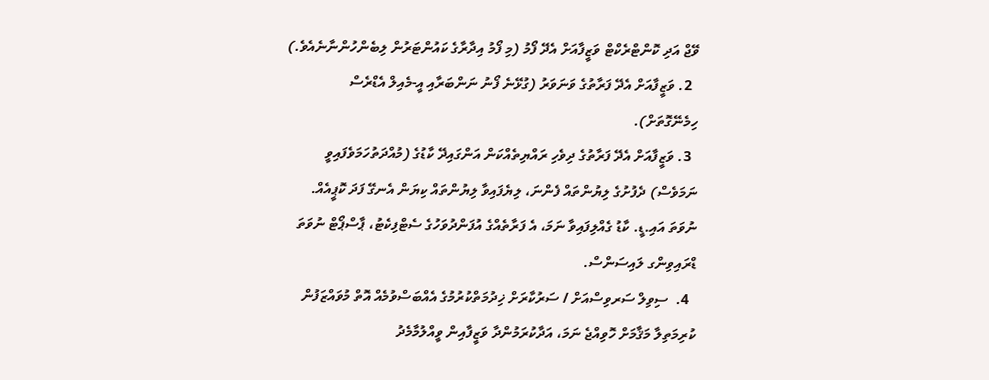ވޭޖް އަދި ކޮންޓްރެކްޓް ވަޒީފާއަށް އެދޭ ފޯމު (މި ފޯމު އިދާރާގެ ކައުންޓަރުން ލިބެންހުންނާނެއެވެ.)
  2. ވަޒީފާއަށް އެދޭ ފަރާތުގެ ވަނަވަރު (ގުޅޭނެ ފޯނު ނަންބަރާއި އީ-މެއިލް އެޑްރެސް ހިމެނޭގޮތަށް).
  3. ވަޒީފާއަށް އެދޭ ފަރާތުގެ ދިވެހި ރައްޔިތެއްކަން އަންގައިދޭ ކާޑުގެ (މުއްދަތުހަމަވެފައިވީ ނަމަވެސް) ދެފުށުގެ ލިޔުންތައް ފެންނަ، ލިޔެފައިވާ ލިޔުންތައް ކިޔަން އެނގޭ ފަދަ ކޮޕީއެއް. ނުވަތަ އައި.ޑީ. ކާޑު ގެއްލިފައިވާ ނަމަ، އެ ފަރާތެއްގެ އުފަންދުވަހުގެ ސެޓްފިކެޓު، ޕާސްޕޯޓް ނުވަތަ ޑްރައިވިންގ ލައިސަންސް.
  4.  ސިވިލް ސަރވިސްއަށް / ސަރުކާރަށް ޚިދުމަތްކުރުމުގެ އެއްބަސްވުމެއް އޮތް މުވައްޒަފުން ކުރިމަތިލާ މަޤާމަށް ހޮވިއްޖެ ނަމަ، އަދާކުރަމުންދާ ވަޒީފާއިން ވީއްލުމާމެދު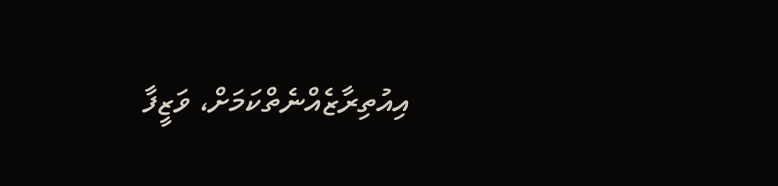އިއުތިރާޒެއްނެތްކަމަށް، ވަޒީފާ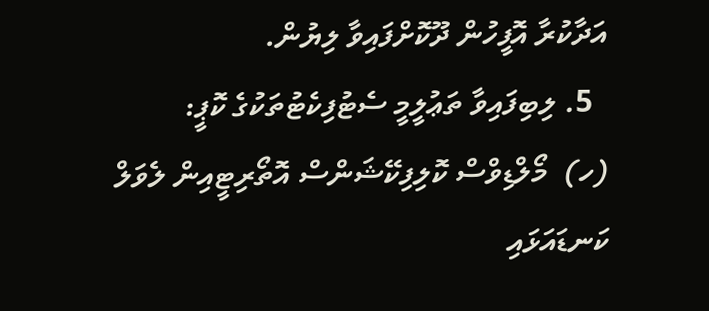އަދާކުރާ އޮފީހުން ދޫކޮށްފައިވާ ލިޔުން.
  5. ލިބިފައިވާ ތަޢުލީމީ ސެޓުފިކެޓުތަކުގެ ކޮޕީ:
(ހ)  މޯލްޑިވްސް ކޮލިފިކޭޝަންސް އޮތޯރިޓީއިން ލެވަލް ކަނޑައަޅައި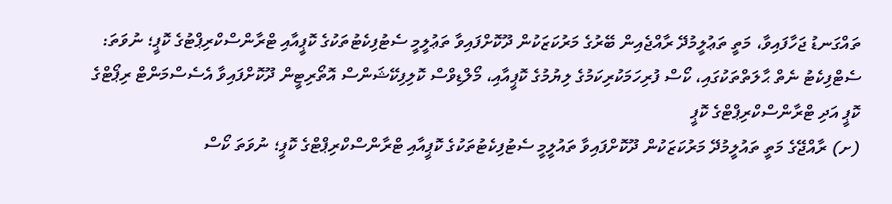ތައްގަނޑު ޖަހާފައިވާ، މަތީ ތަޢުލީމުދޭ ރާއްޖެއިން ބޭރުގެ މަރުކަޒަކުން ދޫކޮށްފައިވާ ތަޢުލީމީ ސެޓުފިކެޓުތަކުގެ ކޮޕީއާއި ޓްރާންސްކްރިޕްޓުގެ ކޮޕީ؛ ނުވަތަ: ސެޓްފިކެޓު ނެތް ޙާލަތްތަކުގައި، ކޯސް ފުރިހަމަކުރިކަމުގެ ލިޔުމުގެ ކޮޕީއާއި، މޯލްޑިވްސް ކޮލިފިކޭޝަންސް އޮތޯރިޓީން ދޫކޮށްފައިވާ އެސެސްމަންޓް ރިޕޯޓްގެ ކޮޕީ އަދި ޓްރާންސްކްރިޕްޓްގެ ކޮޕީ
(ށ) ރާއްޖޭގެ މަތީ ތައުލީމުދޭ މަރުކަޒަކުން ދޫކޮށްފައިވާ ތައުލީމީ ސެޓުފިކެޓުތަކުގެ ކޮޕީއާއި ޓްރާންސްކްރިޕްޓްގެ ކޮޕީ؛ ނުވަތަ ކޯސް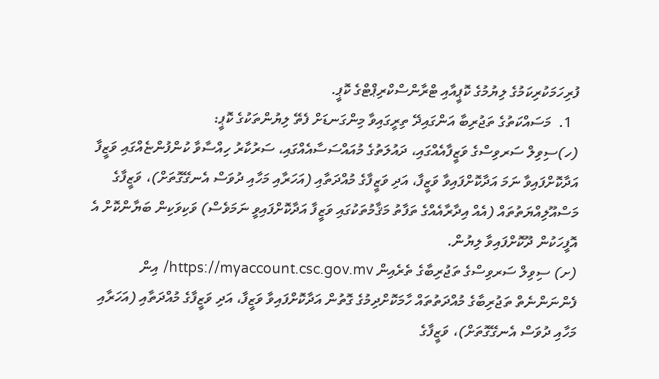ފުރިހަމަކުރިކަމުގެ ލިޔުމުގެ ކޮޕީއާއި ޓްރާންސްކްރިޕްޓްގެ ކޮޕީ.
  1.  މަސައްކަތުގެ ތަޖުރިބާ އަންގައިދޭ ތިރީގައިވާ މިންގަނޑަށް ފެތޭ ލިޔުންތަކުގެ ކޮޕީ:
(ހ)ސިވިލް ސަރވިސްގެ ވަޒީފާއެއްގައި، ދައުލަތުގެ މުއައްސަސާއެއްގައި، ސަރުކާރު ހިއްސާވާ ކުންފުންޏެއްގައި ވަޒީފާ އަދާކޮށްފައިވާ ނަމަ އަދާކޮށްފައިވާ ވަޒީފާ، އަދި ވަޒީފާގެ މުއްދަތާއި (އަހަރާއި މަހާއި ދުވަސް އެނގޭގޮތަށް)، ވަޒީފާގެ މަސްއޫލިއްޔަތުތައް (އެއް އިދާރާއެއްގެ ތަފާތު މަޤާމުތަކުގައި ވަޒީފާ އަދާކޮށްފައިވީ ނަމަވެސް) ވަކިވަކިން ބަޔާންކޮށް އެ އޮފީހަކުން ދޫކޮށްފައިވާ ލިޔުން.
(ށ) ސިވިލް ސަރވިސްގެ ތަޖުރިބާގެ ތެރެއިން https://myaccount.csc.gov.mv/ އިން ފެންނަންނެތް ތަޖުރިބާގެ މުއްދަތުތައް ހާމަކޮށްދިމުގެ ގޮތުން އަދާކޮށްފައިވާ ވަޒީފާ، އަދި ވަޒީފާގެ މުއްދަތާއި (އަހަރާއި މަހާއި ދުވަސް އެނގޭގޮތަށް)، ވަޒީފާގެ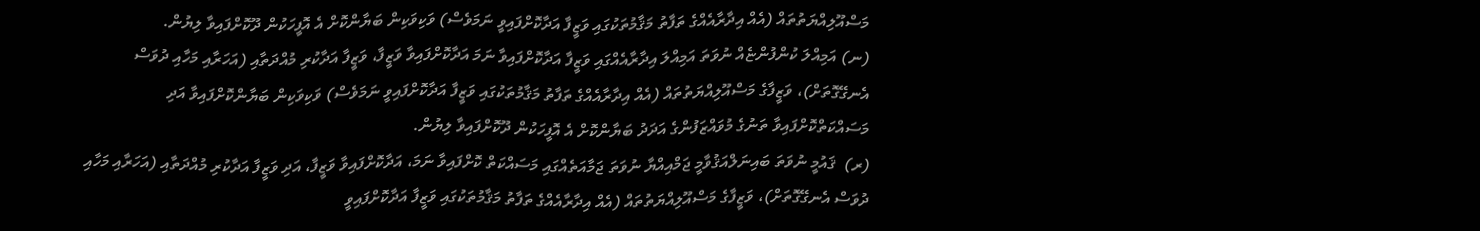މަސްއޫލިއްޔަތުތައް (އެއް އިދާރާއެއްގެ ތަފާތު މަޤާމުތަކުގައި ވަޒީފާ އަދާކޮށްފައިވީ ނަމަވެސް) ވަކިވަކިން ބަޔާންކޮށް އެ އޮފީހަކުން ދޫކޮށްފައިވާ ލިޔުން.
(ނ) އަމިއްލަ ކުންފުންޏެއް ނުވަތަ އަމިއްލަ އިދާރާއެއްގައި ވަޒީފާ އަދާކޮށްފައިވާ ނަމަ އަދާކޮށްފައިވާ ވަޒީފާ، ވަޒީފާ އަދާކުރި މުއްދަތާއި (އަހަރާއި މަހާއި ދުވަސް އެނގޭގޮތަށް)، ވަޒީފާގެ މަސްއޫލިއްޔަތުތައް (އެއް އިދާރާއެއްގެ ތަފާތު މަޤާމުތަކުގައި ވަޒީފާ އަދާކޮށްފައިވީ ނަމަވެސް) ވަކިވަކިން ބަޔާންކޮށްފައިވާ އަދި މަސައްކަތްކޮށްފައިވާ ތަނުގެ މުވައްޒަފުންގެ އަދަދު ބަޔާންކޮށް އެ އޮފީހަކުން ދޫކޮށްފައިވާ ލިޔުން.
(ރ)  ޤައުމީ ނުވަތަ ބައިނަލްއަޤުވާމީ ޖަމްއިއްޔާ ނުވަތަ ޖަމާއަތެއްގައި މަސައްކަތް ކޮށްފައިވާ ނަމަ، އަދާކޮށްފައިވާ ވަޒީފާ، އަދި ވަޒީފާ އަދާކުރި މުއްދަތާއި (އަހަރާއި މަހާއި ދުވަސް އެނގޭގޮތަށް)، ވަޒީފާގެ މަސްއޫލިއްޔަތުތައް (އެއް އިދާރާއެއްގެ ތަފާތު މަޤާމުތަކުގައި ވަޒީފާ އަދާކޮށްފައިވީ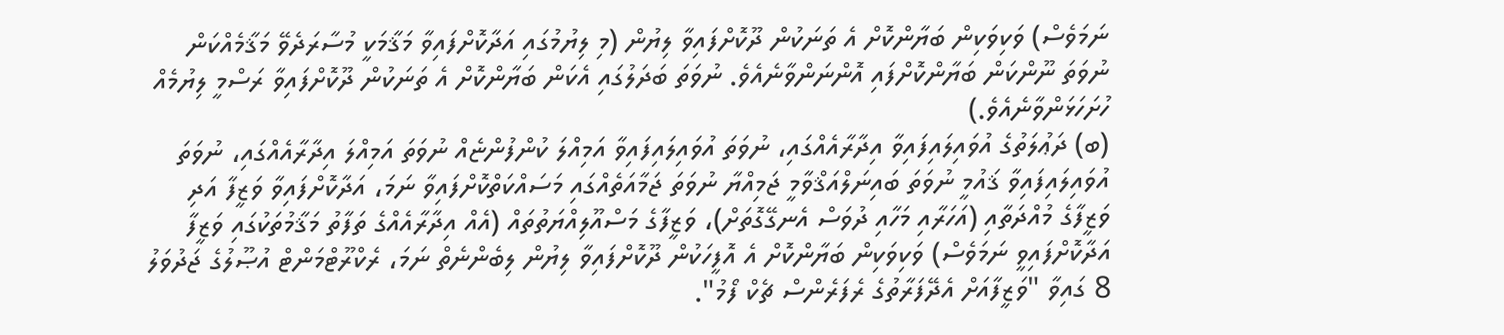ނަމަވެސް) ވަކިވަކިން ބަޔާންކޮށް އެ ތަނަކުން ދޫކޮށްފައިވާ ލިޔުން (މި ލިޔުމުގައި އަދާކޮށްފައިވާ މަޤާމަކީ މުސާރަދެވޭ މަޤާމެއްކަން ނުވަތަ ނޫންކަން ބަޔާންކޮށްފައި އޮންނަންވާނެއެވެ. ނުވަތަ ބަދަލުގައި އެކަން ބަޔާންކޮށް އެ ތަނަކުން ދޫކޮށްފައިވާ ރަސްމީ ލިޔުމެއް ހުށަހަޅަންވާނެއެވެ.)
(ބ) ދަޢުލަތުގެ އުވައިލައިފައިވާ އިދާރާއެއްގައި، ނުވަތަ އުވައިލައިފައިވާ އަމިއްލަ ކުންފުންޏެއް ނުވަތަ އަމިއްލަ އިދާރާއެއްގައި، ނުވަތަ އުވައިލައިފައިވާ ޤައުމީ ނުވަތަ ބައިނަލްއަޤްވާމީ ޖަމިއްޔާ ނުވަތަ ޖަމާއަތެއްގައި މަސައްކަތްކޮށްފައިވާ ނަމަ، އަދާކޮށްފައިވާ ވަޒީފާ އަދި ވަޒީފާގެ މުއްދަތާއި (އަހަރާއި މަހާއި ދުވަސް އެނގޭގޮތަށް)، ވަޒީފާގެ މަސްއޫލިއްޔަތުތައް (އެއް އިދާރާއެއްގެ ތަފާތު މަޤާމުތަކުގައި ވަޒީފާ އަދާކޮށްފައިވީ ނަމަވެސް) ވަކިވަކިން ބަޔާންކޮށް އެ އޮފީހަކުން ދޫކޮށްފައިވާ ލިޔުން ލިބެންނެތް ނަމަ، ރެކްރޫޓްމަންޓް އުޞޫލުގެ ޖަދުވަލު 8 ގައިވާ "ވަޒީފާއަށް އެދޭފަރާތުގެ ރެފަރެންސް ޗެކް ފޯމު".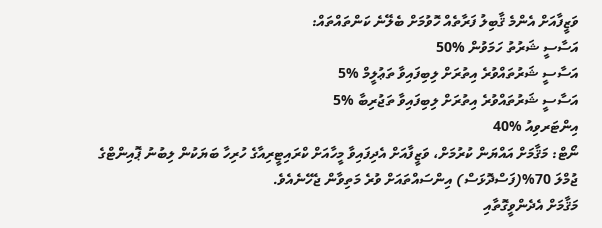ވަޒީފާއަށް އެންމެ ޤާބިލު ފަރާތެއް ހޮވުމަށް ބެލޭނެ ކަންތައްތައް:
އަސާސީ ޝަރުތު ހަމަވުން %50
އަސާސީ ޝަރުތައްވުރެ އިތުރަށް ލިބިފައިވާ ތަޢުލީމް %5
އަސާސީ ޝަރުތައްވުރެ އިތުރަށް ލިބިފައިވާ ތަޖުރިބާ %5
އިންޓަރވިއު %40
ނޯޓް: މަޤާމަށް އައްޔަން ކުރުމަށް، ވަޒީފާއަށް އެދިފައިވާ މީހާއަށް ކްރައިޓީރިއާގެ ހުރިހާ ބަޔަކުން ލިބުނު ޕޮއިންޓްގެ ޖުމްލަ 70%(ފަސްދޮޅަސް) އިންސައްތައަށް ވުރެ މަތިވާން ޖެހޭނެއެވެ.
މަޤާމަށް އެދެންވީގޮތާއި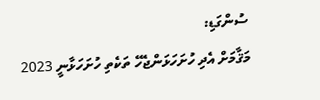ސުންގަޑި:
މަޤާމަށް އެދި ހުށަހަޅަންޖެހޭ ތަކެތި ހުށަހަޅާނީ 2023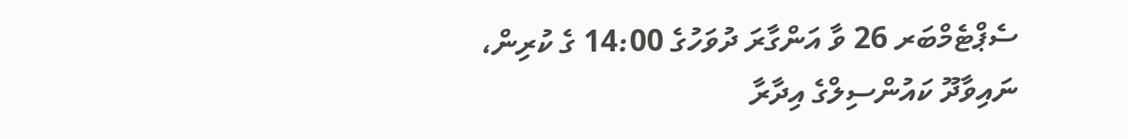ސެޕްޓެމްބަރ 26 ވާ އަންގާރަ ދުވަހުގެ 14:00 ގެ ކުރިން، ނައިވާދޫ ކައުންސިލްގެ އިދާރާ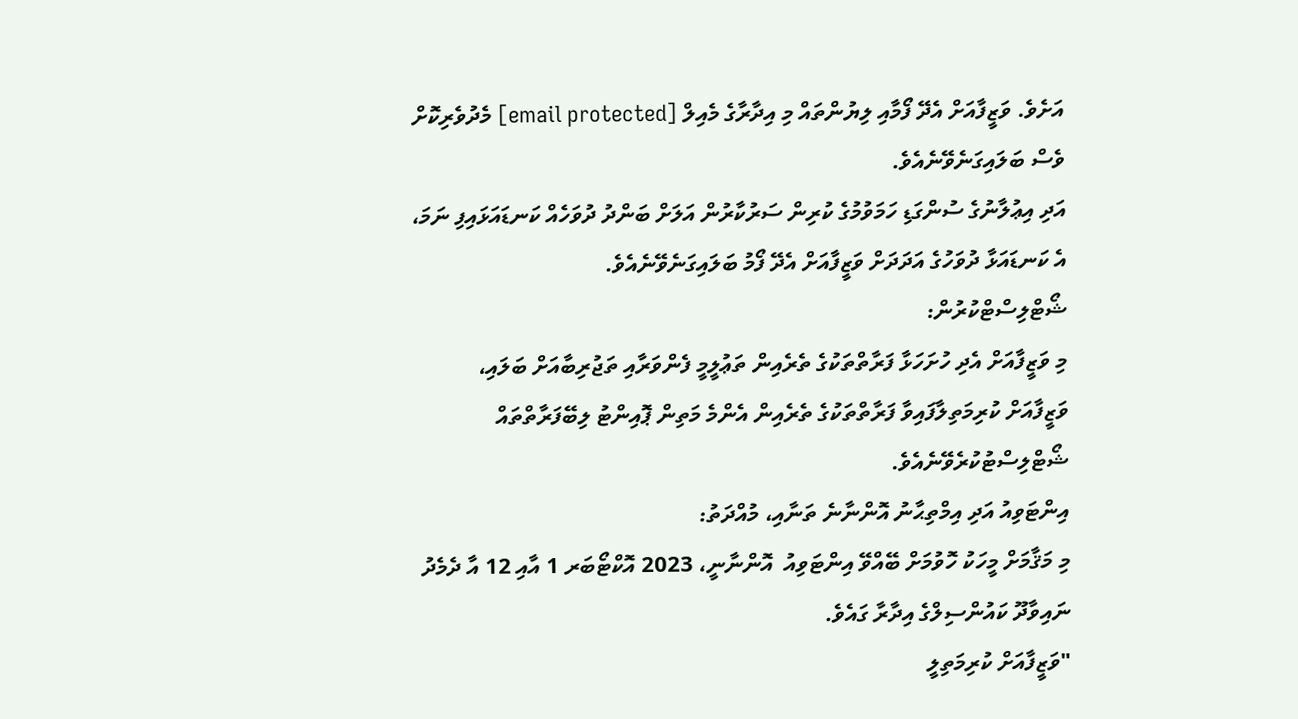އަށެވެ. ވަޒީފާއަށް އެދޭ ފޯމާއި ލިޔުންތައް މި އިދާރާގެ މެއިލް [email protected] މެދުވެރިކޮށް ވެސް ބަލައިގަނެވޭނެއެވެ.
އަދި އިޢުލާނުގެ ސުންގަޑި ހަމަވުމުގެ ކުރިން ސަރުކާރުން އަލަށް ބަންދު ދުވަހެއް ކަނޑައަޅައިފި ނަމަ، އެ ކަނޑައަޅާ ދުވަހުގެ އަދަދަށް ވަޒީފާއަށް އެދޭ ފޯމު ބަލައިގަނެވޭނެއެވެ.
ޝޯޓްލިސްޓްކުރުން:
މި ވަޒީފާއަށް އެދި ހުށަހަޅާ ފަރާތްތަކުގެ ތެރެއިން ތަޢުލީމީ ފެންވަރާއި ތަޖުރިބާއަށް ބަލައި، ވަޒީފާއަށް ކުރިމަތިލާފައިވާ ފަރާތްތަކުގެ ތެރެއިން އެންމެ މަތިން ޕޮއިންޓު ލިބޭފަރާތްތައް ޝޯޓްލިސްޓުކުރެވޭނެއެވެ.
އިންޓަވިއު އަދި އިމްތިޙާނު އޮންނާނެ ތަނާއި، މުއްދަތު:
މި މަޤާމަށް މީހަކު ހޮވުމަށް ބޭއްވޭ އިންޓަވިއު  އޮންނާނީ، 2023 އޮކްޓޯބަރ 1 އާއި 12 އާ ދެމެދު ނައިވާދޫ ކައުންސިލްގެ އިދާރާ ގައެވެ.
"ވަޒީފާއަށް ކުރިމަތިލީ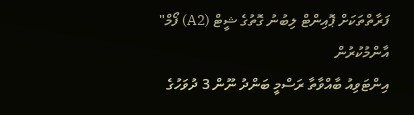ފަރާތްތަކަށް ޕޮއިންޓް ލިބުނު ގޮތުގެ ޝީޓް (A2) ފޯމް" އާންމުކުރުން
އިންޓަވިއު ބާއްވާތާ ރަސްމީ ބަންދު ނޫން 3 ދުވަހުގެ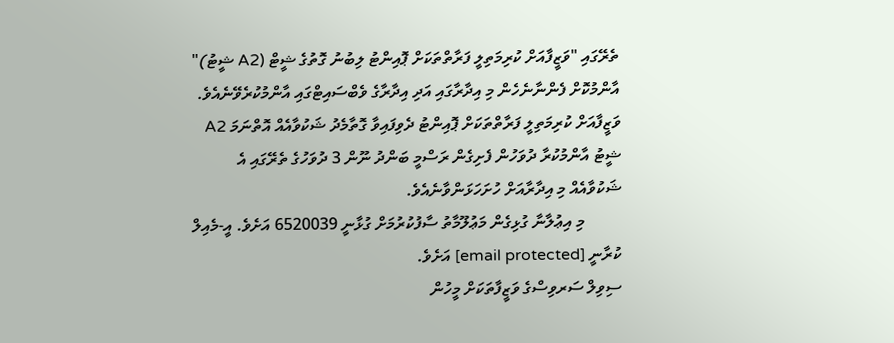ތެރޭގައި "ވަޒީފާއަށް ކުރިމަތިލީ ފަރާތްތަކަށް ޕޮއިންޓު ލިބުނު ގޮތުގެ ޝީޓް (A2 ޝީޓު)" އާންމުކޮށް ފެންނާނެހެން މި އިދާރާގައި އަދި އިދާރާގެ ވެބްސައިޓްގައި އާންމުކުރެވޭނެއެވެ. ވަޒީފާއަށް ކުރިމަތިލީ ފަރާތްތަކަށް ޕޮއިންޓު ދެވިފައިވާ ގޮތާމެދު ޝަކުވާއެއް އޮތްނަމަ A2 ޝީޓު އާންމުކުރާ ދުވަހުން ފެށިގެން ރަސްމީ ބަންދު ނޫން 3 ދުވަހުގެ ތެރޭގައި އެ ޝަކުވާއެއް މި އިދާރާއަށް ހުށަހަޅަންވާނެއެވެ.
         މި އިޢުލާނާ ގުޅިގެން މަޢުލޫމާތު ސާފުކުރުމަށް ގުޅާނީ 6520039 އަށެވެ. އީ-މެއިލް ކުރާނީ [email protected] އަށެވެ.
ސިވިލް ސަރވިސްގެ ވަޒީފާތަކަށް މީހުން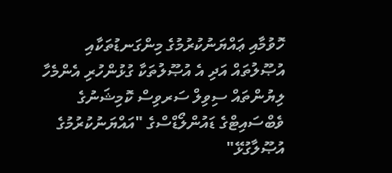ހޮވުމާއި ޢައްޔަނުކުރުމުގެ މިންގަނޑުތަކާއި އުޞޫލުތައް އަދި އެ އުޞޫލުތަކާ ގުޅުންހުރި އެންމެހާ ލިޔުންތައް ސިވިލް ސަރވިސް ކޮމިޝަނުގެ ވެބްސައިޓްގެ ޑައުންލޯޑްސްގެ "އައްޔަނުކުރުމުގެ އުޞޫލާގުޅޭ"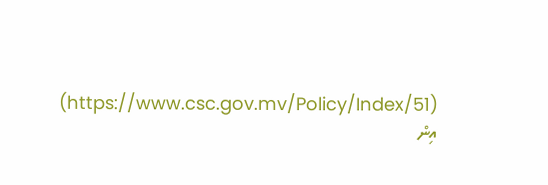(https://www.csc.gov.mv/Policy/Index/51) އިން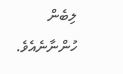ލިބެން ހުންނާނެއެވެ.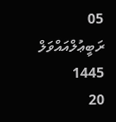05 ރަބީޢުލްއައްވަލް 1445
20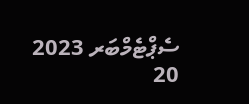ސެޕްޓެމްބަރ 2023
20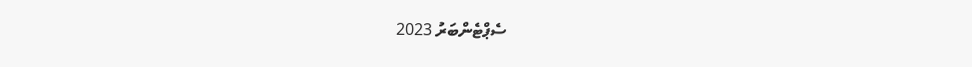ސެޕްޓެންބަރު 2023